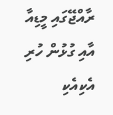ރާއްޖޭގައި މީޑިއާ އާއި ގުޅުން ހުރި އެކިއެކި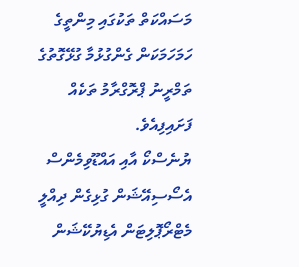މަސައްކަތް ތަކުގައި މިންތީގެ ހަމަހަމަކަން ގެންގުޅުމާ ގުޅޭގޮތުގެ ތަމްރީނު ޕްރޮގްރާމު ތަކެއް ފަށައިފިއެވެ.
ޔުނެސްކޯ އާއި އައްޑޫވިމެންސް އެސޯސިއޭޝަން ގުޅިގެން ދިއްލީ މެޓްރޯޕޮލިޓަން އެޑިޔުކޭޝަން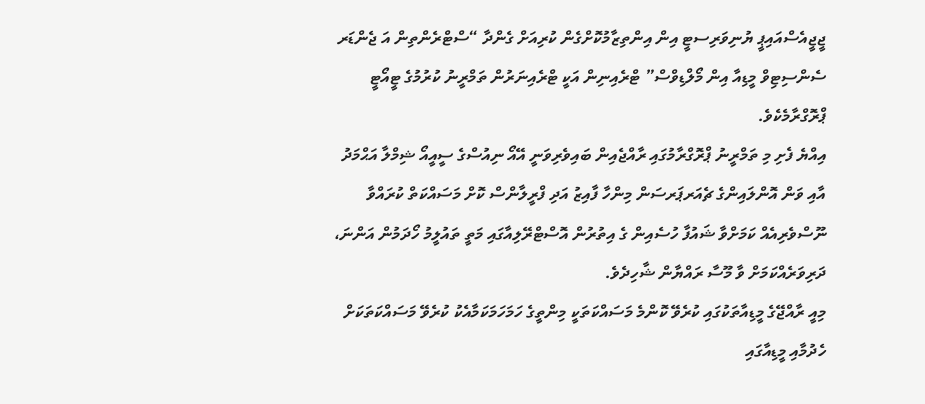ޖީޖީއެސްއައިޕީ ޔުނިވަރިސޓީ އިން އިންތިޒާމުކޮށްގެން ކުރިއަށް ގެންދާ “ސްޓްރެންތިން އަ ޖެންޑަރ ސެންސިޓިވް މީޑިއާ އިން މޯލްޑިވްސް” ޓްރެއިނިން އަކީ ޓްރެއިނަރުން ތަމްރީނު ކުރުމުގެ ޓީއޯޓީ ޕްރޮގްރާމެކެވެ.
އިއްޔެ ފެށި މި ތަމްރީނު ޕްރޮގްރާމުގައި ރާއްޖެއިން ބައިވެރިވަނީ އޭއޯ ނިއުސްގެ ސީއީއޯ ޝިމްލާ އަޙްމަދު އާއި ވަން އޮންލައިންގެ ޗެއަރޕަރސަން މިންހާ ފާއިޒު އަދި ފްރީލާންސް ކޮށް މަސައްކަތް ކުރައްވާ ނޫސްވެރިއެއް ކަމަށްވާ ޝައުފާ ހުސެއިން ގެ އިތުރުން އޮސްޓްރޭލިއާގައި މަތީ ތައުލީމު ހޯދަމުން އަންނަ، ދަރިވަރެއްކަމަށް ވާ މޫސާ ރައްޔާން ޝާހިދެވެ.
މިއީ ރާއްޖޭގެ މީޑިއާތަކުގައި ކުރެވޭ ކޮންމެ މަސައްކަތަކީ މިންތީގެ ހަމަހަމަކަމާއެކު ކުރެވޭ މަސައްކަތަކަށް ހެދުމާއި މީޑިއާގައި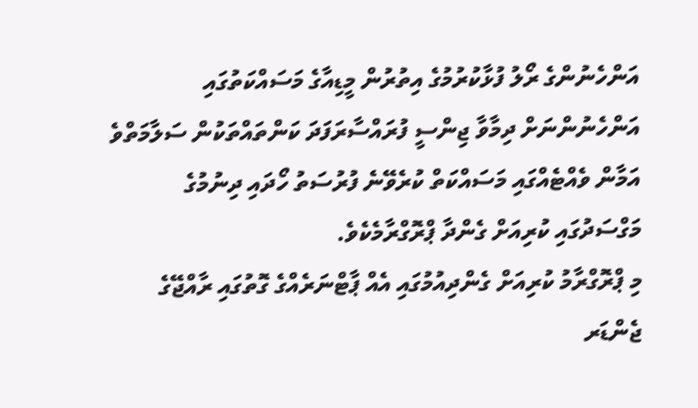އަންހެނުންގެ ރޯލު ފުޅާކުރުމުގެ އިތުރުން މީޑިއާގެ މަސައްކަތުގައި އަންހެނުންނަށް ދިމާވާ ޖިންސީ ފުރައްސާރަފަދަ ކަންތައްތަކުން ސަލާމަތްވެ އަމާން ވެއްޓެއްގައި މަސައްކަތް ކުރެވޭނެ ފުރުސަތު ހޯދައި ދިނުމުގެ މަގްސަދުގައި ކުރިއަށް ގެންދާ ޕްރޮގްރާމެކެވެ.
މި ޕްރޮގްރާމު ކުރިއަށް ގެންދިއުމުގައި އެއް ޕާޓްނަރެއްގެ ގޮތުގައި ރާއްޖޭގެ ޖެންޑަރ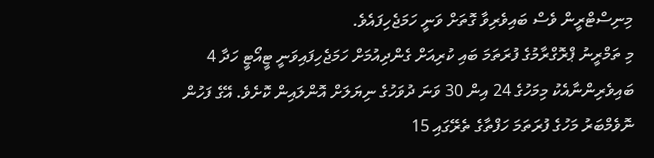މިނިސްޓްރީން ވެސް ބައިވެރިވާ ގޮތަށް ވަނީ ހަމަޖެހިފައެވެ.
މި ތަމްރީނު ޕްރޮގްރާމުގެ ފުރަތަމަ ބައި ކުރިއަށް ގެންދިއުމަށް ހަމަޖެހިފައިވަނީ ޓީއޯޓީ ހަދާ 4 ބައިވެރިންނާއެކު މިމަހުގެ 24 އިން 30 ވަނަ ދުވަހުގެ ނިޔަލަށް އޮންލައިން ކޮށެވެ. އޭގެ ފަހުން ނޮވެމްބަރު މަހުގެ ފުރަތަމަ ހަފްތާގެ ތެރޭގައި 15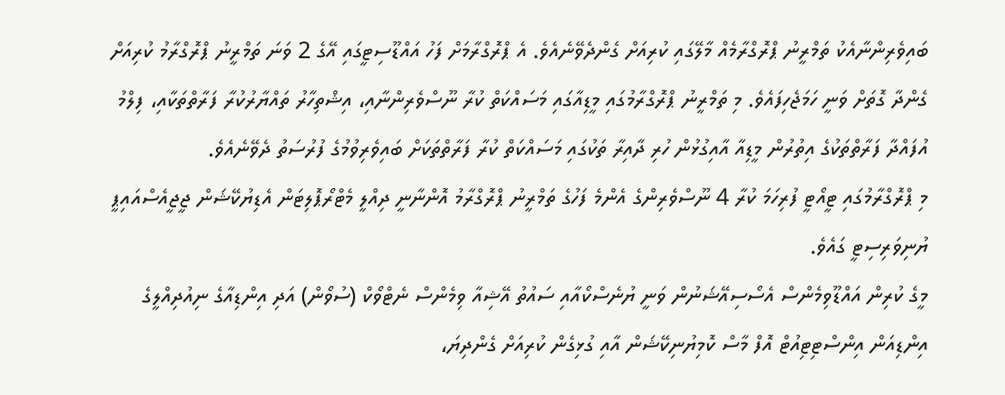ބައިވެރިންނާއެކު ތަމްރީނު ޕްރޮގްރާމެއް މާލޭގައި ކުރިއަށް ގެންދެވޭނެއެވެ. އެ ޕްރޮގްރާމަށް ފަހު އައްޑޫސިޓީގައި އޭގެ 2 ވަނަ ތަމްރީނު ޕްރޮގްރާމު ކުރިއަށް ގެންދާ ގޮތަށް ވަނީ ހަމަޖެހިފައެވެ. މި ތަމްރީނު ޕްރޮގްރާމުގައި މީޑިއާގައި މަސައްކަތް ކުރާ ނޫސްވެރިންނާއި، އިޝްތިހާރު ތައްޔާރުކުރާ ފަރާތްތަކާއި، ފިލްމު އުފައްދާ ފަރާތްތަކުގެ އިތުރުން މީޑިއާ އާއިގުޅުން ހުރި ދާއިރާ ތަކުގައި މަސައްކަތް ކުރާ ފަރާތްތަކަށް ބައިވެރިވުމުގެ ފުރުސަތު ދެވޭނެއެވެ.
މި ޕްރޮގްރާމުގައި ޓީއޯޓީ ފުރިހަމަ ކުރާ 4 ނޫސްވެރިންގެ އެންމެ ފަހުގެ ތަމްރީނު ޕްރޮގްރާމު އޮންނާނީ ދިއްލީ މެޓްރޯޕޮލިޓަން އެޑިޔުކޭޝަން ޖީޖީއެސްއައިޕީ ޔުނިވަރިސިޓީ ގައެވެ.
މީގެ ކުރިން އައްޑޫވިމެންސް އެސޯސިއޭޝަނުން ވަނީ ޔުނެސްކޯއާއި ސައުތު އޭޝިއާ ވިމެންސް ނެޓްވޯކް (ސުވޯން) އަދި އިންޑިއާގެ ނިއުދިއްލީގެ އިންޑިއަން އިންސްޓިޓިއުޓް އޮފް މާސް ކޮމިޔުނިކޭޝަން އާއި ގުޅިގެން ކުރިއަށް ގެންދިޔަ،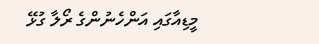މީޑިއާގައި އަންހެނުންގެ ރޯލާ ގުޅޭ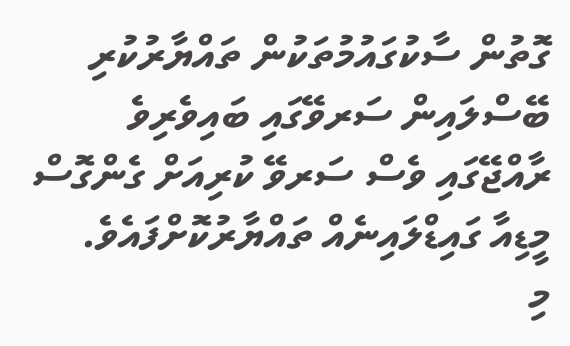ގޮތުން ސާކުގައުމުތަކުން ތައްޔާރުކުރި ބޭސްލައިން ސަރވޭގައި ބައިވެރިވެ ރާއްޖޭގައި ވެސް ސަރވޭ ކުރިއަށް ގެންގޮސް މީޑިއާ ގައިޑްލައިނެއް ތައްޔާރުކޮށްފައެވެ.
މި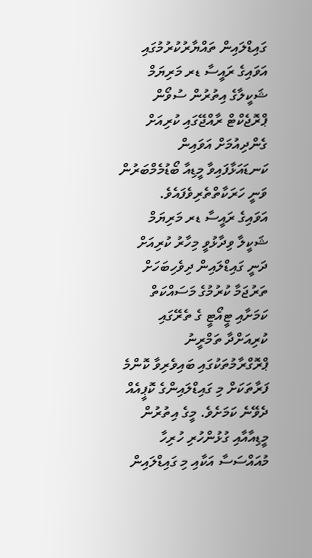ގައިޑްލައިން ތައްޔާރުކުރުމުގައި އަވައިގެ ރައީސާ ޑރ މަރިޔަމް ޝަކީލާގެ އިތުރުން ސުވޯން ޕްރޮޖެކްޓް ރާއްޖޭގައި ކުރިއަށް ގެންދިއުމަށް އަވައިން ކަނޑައަޅާފައިވާ މީޑިއާ ބޯޑުމެމްބަރުން ވަނީ ހަރަކާތްތެރިވެފައެވެ.
އަވައިގެ ރައީސާ ޑރ މަރިޔަމް ޝަކީލާ ވިދާޅުވީ މިހާރު ކުރިއަށް ދަނީ ގައިޑްލައިން ދިވެހިބަހަށް ތަރުޖަމާ ކުރުމުގެ މަސައްކަތް ކަމަށާއި ޓީއޯޓީ ގެ ތެރޭގައި ކުރިއަށްދާ ތަމްރީނު ޕްރޮގްރާމުތަކުގައި ބައިވެރިވާ ކޮންމެ ފަރާތަކަށް މި ގައިޑްލައިންގެ ކޮޕީއެއް ދެވޭނެ ކަމަށެވެ. މީގެ އިތުރުން މީޑިއާއާއި ގުޅުންހުރި ހުރިހާ މުއައްސަސާ އަކާއި މި ގައިޑްލައިން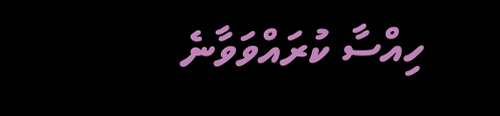ހިއްސާ ކުރައްވަވާނެ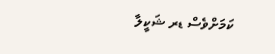ކަމަށްވެސް ޑރ ޝަކީލާ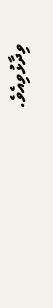ވިދާޅުވިއެވެ.